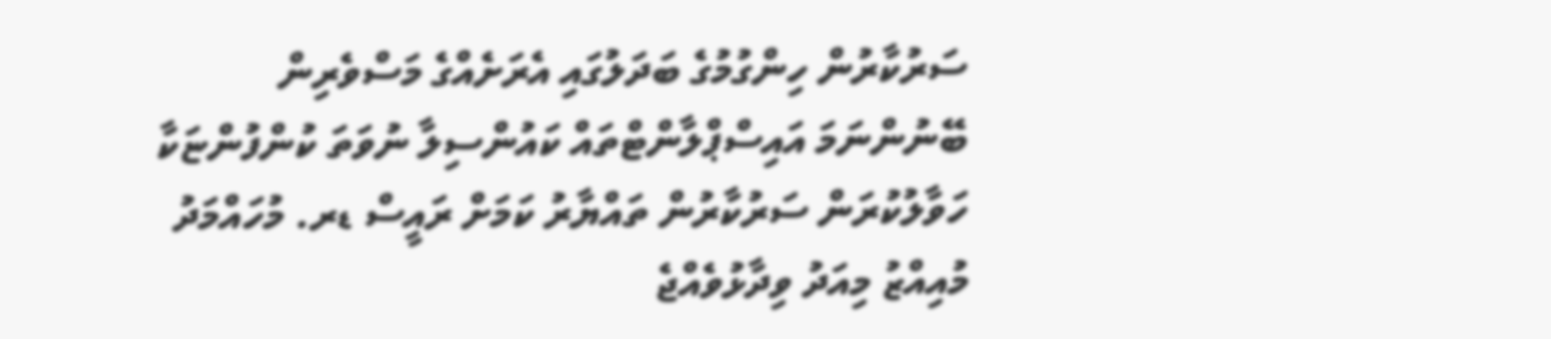ސަރުކާރުން ހިންގުމުގެ ބަދަލުގައި އެރަށެއްގެ މަސްވެރިން ބޭނުންނަމަ އައިސްޕްލާންޓްތައް ކައުންސިލާ ނުވަތަ ކުންފުންޏަކާ ހަވާލުކުރަން ސަރުކާރުން ތައްޔާރު ކަމަށް ރައީސް ޑރ. މުހައްމަދު މުއިއްޒު މިއަދު ވިދާޅުވެއްޖެ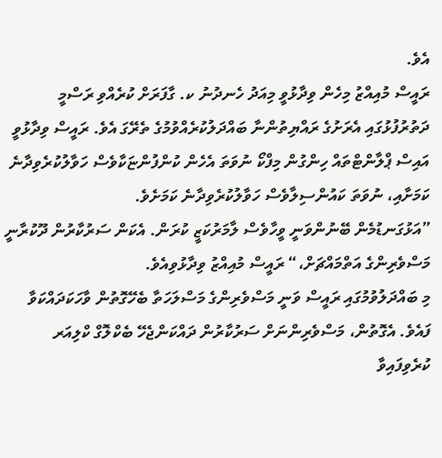އެވެ.
ރައީސް މުއިއްޒު މިހެން ވިދާޅުވީ މިއަދު ހެނދުނު ކ. ގާފަރަށް ކުރެއްވި ރަސްމީ ދަތުރުފުޅުގައި އެރަށުގެ ރައްޔިތުންނާ ބައްދަލުކުރެއްވުމުގެ ތެރޭގަ އެވެ. ރައީސް ވިދާޅުވީ އައިސް ޕްލާންޓްތައް ހިންގުން މިފްކޯ ނުވަތަ އެހެން ކުންފުންޏަކާވެސް ހަވާލުކުރެވިދާނެ ކަމަށާއި، ނުވަތަ ކައުންސިލާވެސް ހަވާލުކުރެވިދާނެ ކަމަށެވެ.
”އަޅުގަނޑުމެން ބޭނުންވަނީ ވީހާވެސް ލާމަރުކަޒީ ކުރަން. އެކަން ސަރުކާރުން ދޫކުރާނީ މަސްވެރިންގެ އަތްމައްޗަށް،“ ރައީސް މުއިއްޒު ވިދާޅުވިއެވެ.
މި ބައްދަލުވުމުގައި ރައީސް ވަނީ މަސްވެރިންގެ މަސްލަހަތާ ބެހޭގޮތުން ވާހަކަދައްކަވާ ފައެވެ. އެގޮތުން، މަސްވެރިންނަށް ސަރުކާރުން ދައްކަންޖެހޭ ބެކްލޮގް ކްލިއަރ ކުރެވިފައިވާ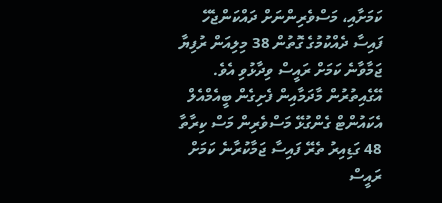ކަމަށާއި، މަސްވެރިންނަށް ދައްކަންޖެހޭ ފައިސާ ދެއްކުމުގެ ގޮތުން 38 މިލިއަން ރުފިޔާ ޖަމާވާނެ ކަމަށް ރައީސް ވިދާޅުވި އެވެ.
އޭގެއިތުރުން މާދަމާއިން ފެށިގެން ބީއެމްއެލް އެކައުންޓް ގެންގުޅޭ މަސްވެރިން މަސް ކިރާތާ 48 ގަޑިއިރު ތެރޭ ފައިސާ ޖަމާކުރާނެ ކަމަށް ރައީސް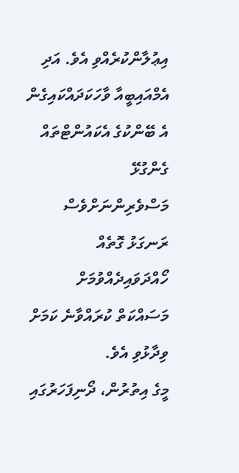އިޢުލާންކުރެއްވި އެވެ. އަދި އެމްއައިބީއާ ވާހަކަދައްކައިގެން އެ ބޭންކުގެ އެކައުންޓްތައް ގެންގުޅޭ މަސްވެރިންނަށްވެސް ރަނގަޅު ގޮތެއް ހޯއްދަވައިދެއްވުމަށް މަސައްކަތް ކުރައްވާނެ ކަމަށް ވިދާޅުވި އެވެ.
މީގެ އިތުރުން، ދޯނިފަހަރުގައި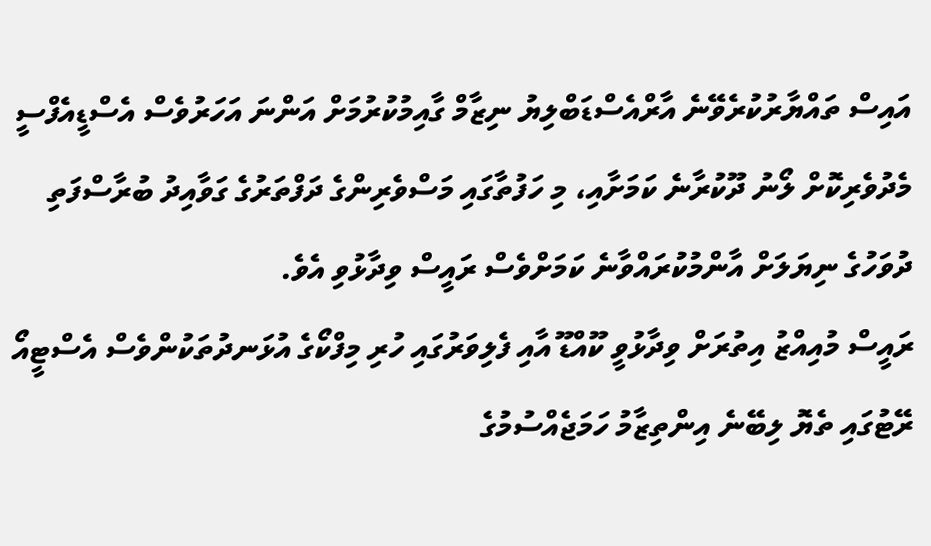އައިސް ތައްޔާރުކުރެވޭނެ އާރްއެސްޑަބްލިޔު ނިޒާމް ގާއިމުކުރުމަށް އަންނަ އަހަރުވެސް އެސްޑީއެފްސީ މެދުވެރިކޮށް ލޯނު ދޫކުރާނެ ކަމަށާއި، މި ހަފުތާގައި މަސްވެރިންގެ ދަފްތަރުގެ ގަވާއިދު ބުރާސްފަތި ދުވަހުގެ ނިޔަލަށް އާންމުކުރައްވާނެ ކަމަށްވެސް ރައީސް ވިދާޅުވި އެވެ.
ރައީސް މުއިއްޒު އިތުރަށް ވިދާޅުވީ ކޫއްޑޫ އާއި ފެލިވަރުގައި ހުރި މިފްކޯގެ އުޅަނދުތަކުންވެސް އެސްޓީއޯ ރޭޓުގައި ތެޔޮ ލިބޭނެ އިންތިޒާމު ހަމަޖެއްސުމުގެ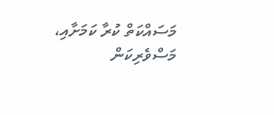މަސައްކަތް ކުރާ ކަމަށާއި، މަސްވެރިކަން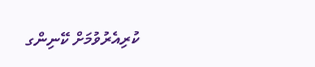ކުރިއެރުވުމަށް ކޭނިންގ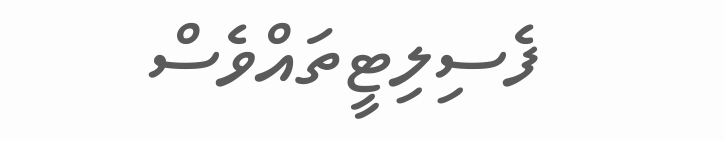ފެސިލިޓީތައްވެސް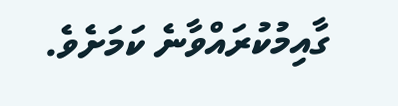ގާއިމުކުރައްވާނެ ކަމަށެވެ.